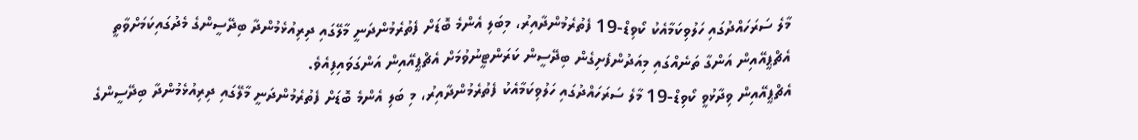މާލެ ސަރަހައްދުގައި ހަލުވިކަމާއެކު ކޯވިޑް-19 ފެތުރެމުންދާއިރު، މިބަލި އެންމެ ބޮޑަށް ފެތުރެމުންދަނީ މާލޭގައި ދިރިއުޅެމުންދާ ބިދޭސީންގެ މެދުގައިކަމަށްވާތީ އެޗްޕީއޭއިން އަންގާ ތަނެއްގައި މިއަދުންފެށިގެން ބިދޭސީން ކަރަންޓީނުވުމަށް އެޗްޕީއޭއިން އަންގަވައިފިއެވެ.
އެޗްޕީއޭއިން ވިދާޅުވީ ކޯވިޑް-19 މާލެ ސަރަހައްދުގައި ހަލުވިކަމާއެކު ފެތުރެމުންދާއިރު، މި ބަލި އެންމެ ބޮޑަށް ފެތުރެމުންދަނީ މާލޭގައި ދިރިއުޅެމުންދާ ބިދޭސީންގެ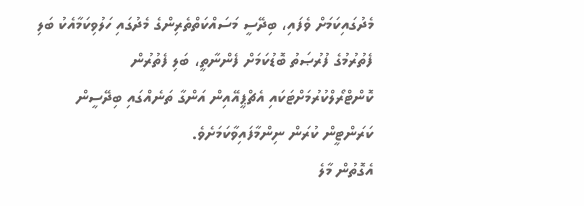މެދުގައިކަމަށް ވެފައި، ބިދޭސީ މަސައްކަތްތެރިންގެ މެދުގައި ހަލުވިކަމާއެކު ބަލި ފެތުރުމުގެ ފުރުޞަތު ބޮޑުކަމަށް ފެންނާތީ، ބަލި ފެތުރުން ކޮންޓްރޯލްކުރުމަށްޓަކައި އެޗްޕީއޭއިން އަންގާ ތަނެއްގައި ބިދޭސީން ކަރަންޓީން ކުރަން ނިންމާފައިވާކަމަށެވެ.
އެގޮތުން މާލެ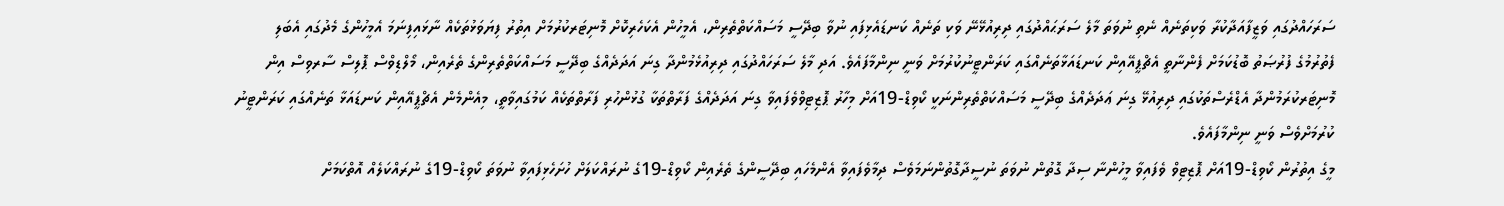ސަރަހައްދުގައި ވަޒީފާއަދާކުރާ ވަކިތަނެއް ނެތި ނުވަތަ މާލެ ސަރަޙައްދުގައި ދިރިއުޅޭނޭ ވަކި ތަނެއް ކަނޑައެޅިފައި ނުވާ ބިދޭސީ މަސައްކަތްތެރިން، އެމީހުން އެކަހެރިކޮށް މޮނިޓަރކުރުމަށް އިތުރު ފިޔަވަޅުތަކެއް ނާޅައިފިނަމަ އެމީހުންގެ މެދުގައި އެބަލި ފެތުރުމުގެ ފުރުޞަތު ބޮޑުކަމަށް ފެންނާތީ އެޗްޕީއޭއިން ކަނޑައަޅާތަނެއްގައި ކަރަންޓީނުކުރުމަށް ވަނީ ނިންމާފައެވެ. އަދި މާލެ ސަރަހައްދުގައި ދިރިއުޅެމުންދާ ގިނަ އަދަދެއްގެ ބިދޭސީ މަސައްކަތްތެރިންގެ ތެރެއިން، މޯލްޑިވްސް ޕޮލިސް ސާރވިސް އިން މޮނިޓަރކުރަމުންދާ އެޑްރެސްތަކުގައި ދިރިއުޅޭ ގިނަ ޢަދަދެއްގެ ބިދޭސީ މަސައްކަތްތެރިންނަކީ ކޯވިޑް-19އަށް މިހާރު ޕޮޒިޓިވްވެފައިވާ ގިނަ އަދަދެއްގެ ފަރާތްތަކާ ގުޅުންހުރި ފަރާތްތަކެއް ކަމުގައިވާތީ، މިއެންމެން އެޗްޕީއޭއިން ކަނޑައަޅާ ތަނެއްގައި ކަރަންޓީނު ކުރުމަށްވެސް ވަނީ ނިންމާފައެވެ.
މީގެ އިތުރުން ކޯވިޑް-19އަށް ޕޮޒިޓިވް ވެފައިވާ މީހުންނާ ސިދާ ގޮތުން ނުވަތަ ނުސީދާގޮތުންނަމަވެސް ދިމާވެފައިވާ އެންމެހައި ބިދޭސީންގެ ތެރެއިން ކޯވިޑް-19ގެ ނުރައްކަލަށް ހުށަހެޅިފައިވާ ނުވަތަ ކޯވިޑް-19ގެ ނުރައްކަލެއް އޮތްކަމަށް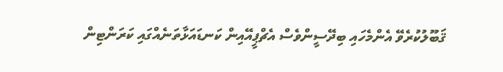ޤަބޫލުކުރެވޭ އެންމެހައި ބިދޭސީންވެސް އެޗްޕީއޭއިން ކަނޑައަޅާތަނެއްގައި ކަރަންޓިން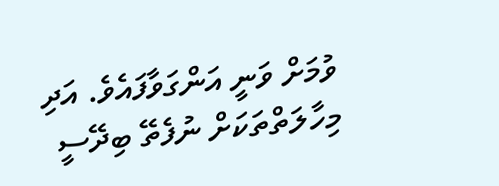ވުމަށް ވަނީ އަންގަވާފައެވެ. އަދި މިހާލަތްތަކަށް ނުފެތޭ ބިދޭސީ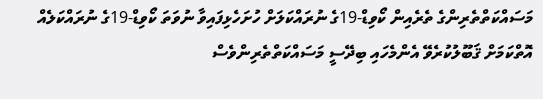މަސައްކަތްތެރިންގެ ތެރެއިން ކޯވިޑް-19ގެ ނުރައްކަލަށް ހުށަހެޅިފައިވާ ނުވަތަ ކޯވިޑް-19ގެ ނުރައްކަލެއް އޮތްކަމަށް ޤަބޫލުކުރެވޭ އެންމެހައި ބިދޭސީ މަސައްކަތްތެރިންވެސް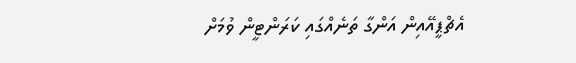އެޗްޕީއޭއިން އަންގާ ތަނެއްގައި ކަރަންޓީން ވުމަށް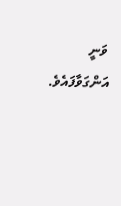ވަނީ އަންގަވާފައެވެ.